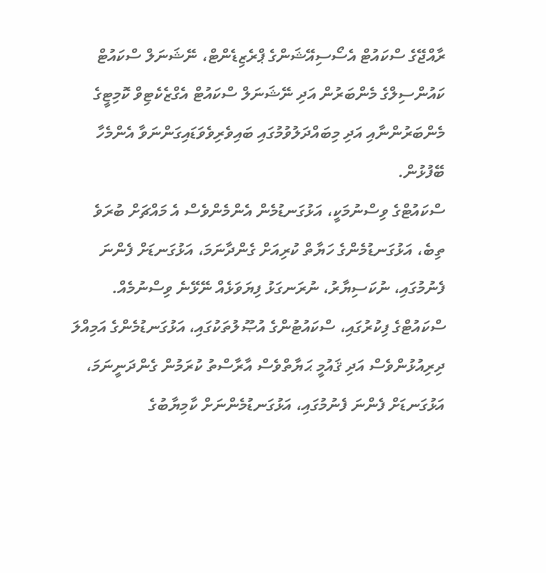ރާއްޖޭގެ ސްކައުޓް އެސޯސިއޭޝަންގެ ޕްރެޒިޑެންޓް، ނޭޝަނަލް ސްކައުޓް ކައުންސިލްގެ މެންބަރުން އަދި ނޭޝަނަލް ސްކައުޓް އެގްޒެކެޓިވް ކޮމިޓީގެ މެންބަރުންނާއި އަދި މިބައްދަލުވުމުގައި ބައިވެރިވެވަޑައިގަންނަވާ އެންމެހާ ބޭފުޅުން.
ސްކައުޓްގެ ވިސްނުމަކީ، އަޅުގަނޑުމެން އެންމެންވެސް އެ މައްޗަށް ބުރަވެ ތިބެ، އަޅުގަނޑުމެންގެ ހަޔާތް ކުރިއަށް ގެންދާނަމަ، އަޅުގަނޑަށް ފެންނަ ފެނުމުގައި، ނުކަސިޔާރު، ނުރަނގަޅު ފިޔަވަޅެއް ނޭޅޭނެ ވިސްނުމެއް. ސްކައުޓްގެ ފިކުރުގައި، ސްކައުޓުންގެ އުޞޫލުތަކުގައި، އަޅުގަނޑުމެންގެ އަމިއްލަ ދިރިއުޅުންވެސް އަދި ޤައުމީ ޙަޔާތްވެސް އާރާސްތު ކުރަމުން ގެންދަނީނަމަ، އަޅުގަނޑަށް ފެންނަ ފެނުމުގައި، އަޅުގަނޑުމެންނަށް ކާމިޔާބުގެ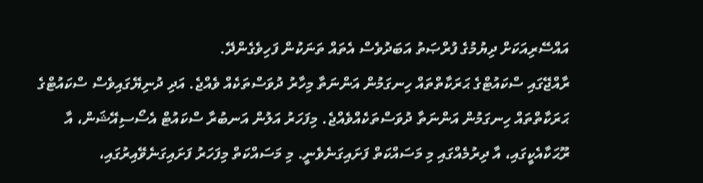އައްސޭރިއަކަށް ދިޔުމުގެ ފުރްޞަތު އަބަދުވެސް އެތައް ތަނަކުން ފަހިވެގެންދޭ.
ރާއްޖޭގައި ސްކައުޓްގެ ޙަރަކާތްތައް ހިނގަމުން އަންނަތާ މިހާރު ދުވަސްތަކެއް ވެއްޖެ. އަދި ދުނިޔޭގައިވެސް ސްކައުޓްގެ ޙަރަކާތްތައް ހިނގަމުން އަންނަތާ ދުވަސްތަކެއްވެއްޖެ. މިފަހަރު އަލުން އަނބުރާ ސްކައުޓް އެސޯސިއޭޝަން، އާ ރޫޙަކާއެކީގައި، އާ ދިރުމެއްގައި މި މަސައްކަތް ފަށައިގަނެވެނީ. މި މަސައްކަތް މިފަހަރު ފަށައިގަނެވޭއިރުގައި،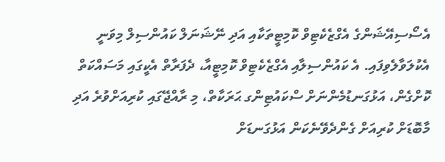އެސޯސިއޭޝަންގެ އެގްޒެކެޓިވް ކޮމިޓީތަކާއި އަދި ނޭޝަނަލް ކައުންސިލް މިވަނީ އެކުލަވާލެވިފައި. އެ ކައުންސިލާއި އެގްޒެކެޓިވް ކޮމިޓީއާ، ދެފަރާތް އެކީގައި މަސައްކަތް ކޮށްގެން، އަޅުގަނޑުމެންނަށް ސްކައުޓިންގ ޙަރަކާތް، މި ރާއްޖޭގައި ކުރިއަށްވުރެ އަދި މާބޮޑަށް ކުރިއަށް ގެންދެވޭނެކަން އަޅުގަނޑަށް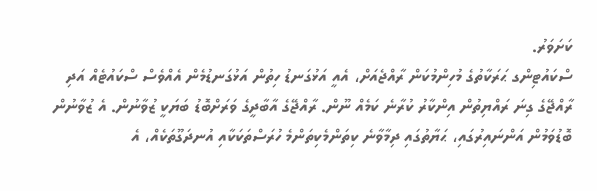ކަށަވަރު.
ސްކައުޓިންގ ޙަރަކާތުގެ މުހިންމުކަން ރާއްޖެއަށް، އެއީ އަޅުގަނޑު ހިތުން އަޅުގަނޑުމެން އެއްވެސް ސްކައުޓެއް އަދި ރާއްޖޭގެ ގިނަ ރައްޔިތުން އިންކާރު ކުރާނެ ކަމެއް ނޫން. ރާއްޖޭގެ އާބާދީގެ ވަރަށްބޮޑު ބަޔަކީ ޒުވާނުން. އެ ޒުވާނުން ބޮޑުވަމުން އަންނައިރުގައި، ޙަޔާތުގައި ދިމާވާނެ ކިތަންމެކިތަންމެ ހުރަސްތަކަކާއި އުނދަގޫތަކެއް، އެ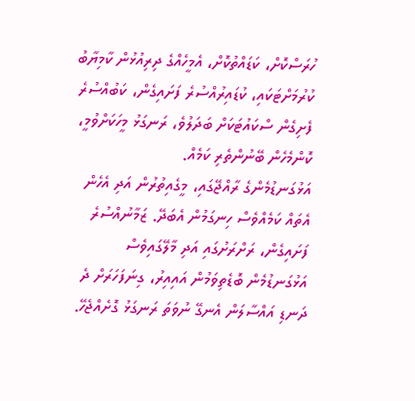ހުރަސްކޮށް، ކަޑައްތުކޮށް، އެމީހެއްގެ ދިރިއުޅުން ކާމިޔާބު ކުރުމަށްޓަކައި، ކުޑައިރުއްސުރެ ފަށައިގެން، ކަބުއްސުރެ ފެށިގެން ސްކައުޓަކަށް ބަދަލުވެ، ރަނގަޅު މީހަކަށްވުމީ، ކޮންމެހެން ބޭނުންތެރި ކަމެއް.
އަޅުގަނޑުމެންގެ ރާއްޖޭގައި، މީގެއިތުރުން އަދި އެހެން އެތައް ކަމެއްވެސް ހިނގަމުން އެބަދޭ. ޒަމާނުއްސުރެ ފަށައިގެން، ރަށްރަށުގައި އަދި މާލޭގައިވެސް އަޅުގަނޑުމެން ބޮޑެތިވަމުން އައިއިރު، ގިނަފަހަރަށް ދެ ދަނޑި އައްސާލަން އެނގޭ ނުވަތަ ރަނގަޅު ގޮށެއްޖެހޭ.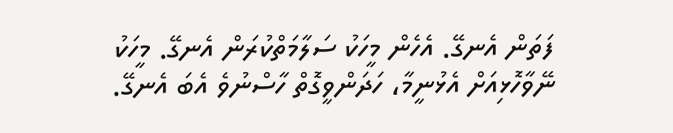ފަތަން އެނގޭ. އެހެން މީހަކު ސަލާމަތްކުރަން އެނގޭ. މީހަކު ނޭވާހޮޅިއަށް އެޅުނީމާ، ހަދަންވީގޮތް ހާސްނުވެ އެބަ އެނގޭ.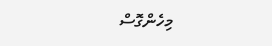މިހެންގޮސް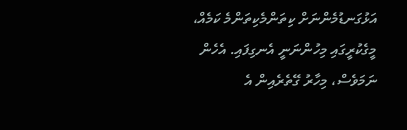އަޅުގަނޑުމެންނަށް ކިތަންމެކިތަންމެ ކަމެއް، މީގެކުރީގައި މިހުންނަނީ އެނގިފައި. އެހެން ނަމަވެސް، މިހާރު ގޭތެރެއިން އެ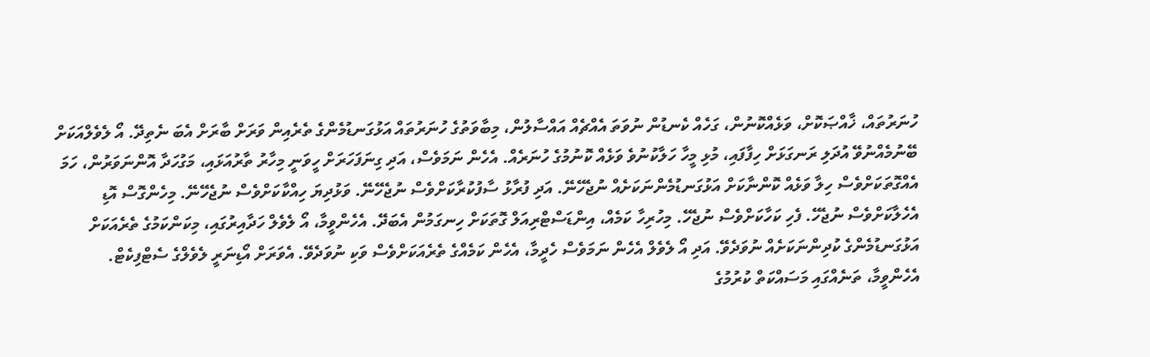ހުނަރުތައް، ޚާއްޞަކޮށް، ވަޅެއްކޮނުން، ގަހެއް ކެނޑުން ނުވަތަ އެއްޗެއް އައްސާލުން، މިބާވަތުގެ ހުނަރުތައް އަޅުގަނޑުމެންގެ ތެރެއިން ވަރަށް ބާރަށް އެބަ ނެތިދޭ. އޯ ލެވެލްއަކަށް ބޭނުމެއްނުވޭ އުދަލި ރަނގަޅަށް ހިފާފައި، މުޅި މީހާ ހަލާކުނުވެ ވަޅެއް ކޮނުމުގެ ހުނަރެއް. އެހެން ނަމަވެސް، އަދި ގިނަފަހަރަށް ހީވަނީ މިހާރު ތާރުއަޅައި، މަގުހަދާ އޮންނަވަރުން، ހަމަ އެއްގޮތަކަށްވެސް ހިލާ ވަޅެއް ކޮންނާކަށް އަޅުގަނޑުމެންނަކަށެއް ނުޖެހޭނޭ. އަދި ފުރާޅު ސާފުކުރާކަށްވެސް ނުޖެހޭނޭ. ވަޅުދިޔަ ހިއްކާކަށްވެސް ނުޖެހޭނޭ. މިހެންގޮސް އޮޑި އެހެލާކަށްވެސް ނުޖެހޭ. ފެހި ކަހާކަށްވެސް ނުޖެހޭ. މިހުރިހާ ކަމެއް، އިންޑަސްޓްރިއަލް ގޮތަކަށް ހިނގަމުން އެބަދޭ. އެހެންވީމާ، އޯ ލެވެލް ހަދާއިރުގައި، މިކަންކަމުގެ ތެރެއަކަށް އަޅުގަނޑުމެންގެ ކުދިންނަކަށެއް ނުވަދެވޭ. އަދި އޯ ލެވެލް އެހެން ނަމަވެސް ހެދީމާ، އެހެން ކަމެއްގެ ތެރެއަކަށްވެސް ވަކި ނުވަދެވޭ. އެވަރަށް އޯޑިނަރީ ލެވެލްގެ ސެޓްފިކެޓް. އެހެންވީމާ، ތަނެއްގައި މަސައްކަތް ކުރުމުގެ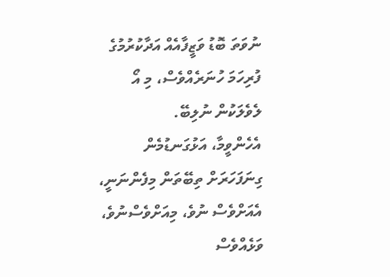ނުވަތަ ބޮޑު ވަޒީފާއެއް އަދާކުރުމުގެ ފުރިހަމަ ހުނަރެއްވެސް، މި އޯ ލެވެލަކުން ނުލިބޭ.
އެހެންވީމާ، އަޅުގަނޑުމެން ގިނަފަހަރަށް ތިބޭތަން މިފެންނަނީ، އެއަށްވެސް ނުވެ، މިއަށްވެސްނުވެ، ވަޅެއްވެސް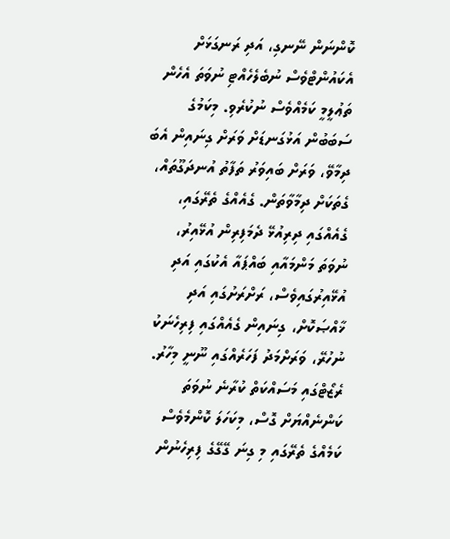ކޮންނަން ނޭނގި، އަދި ރަނގަޅަށް އެކައުންޓްވެސް ނުބެލެހެއްޓި ނުވަތަ އެހެން ތަޢުލީމީ ކަމެއްވެސް ނުކުރެވި. މިކަމުގެ ސަބަބުން އަޅުގަނޑަށް ވަރަށް ގިނައިން އެބަ ދިމާވޭ، ވަރަށް ބައިވަރު ތަފާތު އުނދަގޫތައް، ގެތަކަށް ދިމާވާތަން. ގެއެއްގެ ތެރޭގައި، ގެއެއްގައި ދިރިއުޅޭ ދެމަފިރިން އުޅޭއިރު، ނުވަތަ މަންމައާއި ބައްޕައާ އެކުގައި އަދި އުޅޭއިރުގައިވެސް، ރަށްރަށުގައި އަދި ޚާއްޞަކޮށް، ގިނައިން ގެއެއްގައި ފިރިހެނަކު ނުހުރޭ، ވަރަށްމަދު ފަހަރެއްގައި ނޫނީ މިހާރު. ރެޒޯޓްގައި މަސައްކަތް ކުރާނެ ނުވަތަ ކަންނެއްޔަށް ގޮސް، މިކަހަލަ ކޮންމެވެސް ކަމެއްގެ ތެރޭގައި މި ގިނަ ގޭގޭގެ ފިރިހެނުން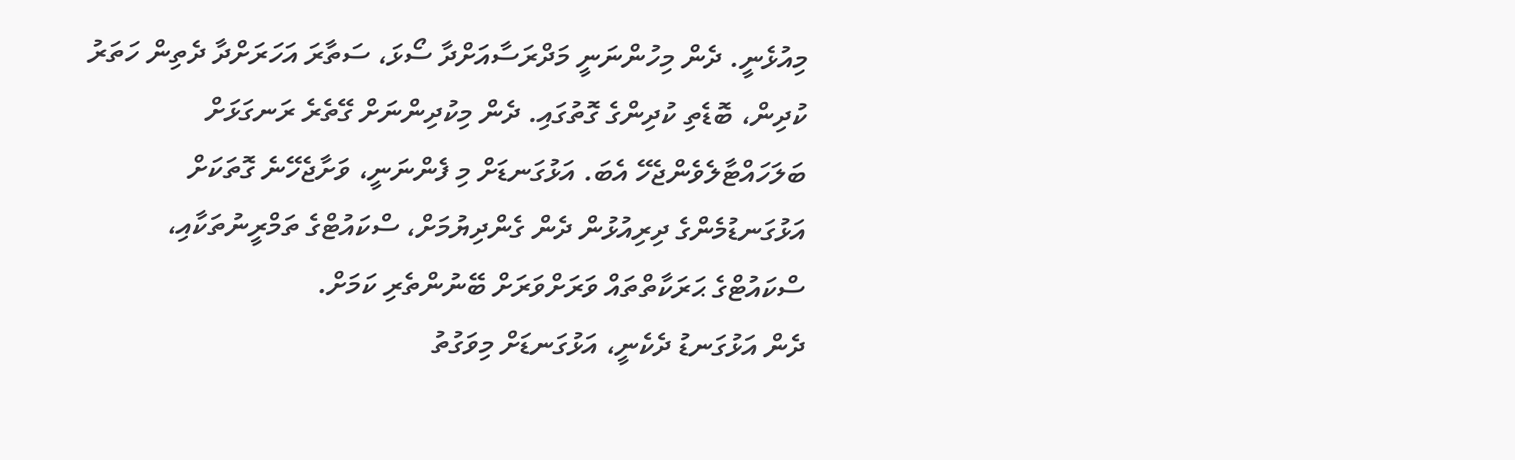މިއުޅެނީ. ދެން މިހުންނަނީ މަދްރަސާއަށްދާ ސޯޅަ، ސަތާރަ އަހަރަށްދާ ދެތިން ހަތަރު ކުދިން، ބޮޑެތި ކުދިންގެ ގޮތުގައި. ދެން މިކުދިންނަށް ގޭތެރެ ރަނގަޅަށް ބަލަހައްޓާލެވެންޖެހޭ އެބަ. އަޅުގަނޑަށް މި ފެންނަނީ، ވަށާޖެހޭނެ ގޮތަކަށް އަޅުގަނޑުމެންގެ ދިރިއުޅުން ދެން ގެންދިޔުމަށް، ސްކައުޓްގެ ތަމްރީނުތަކާއި، ސްކައުޓްގެ ޙަރަކާތްތައް ވަރަށްވަރަށް ބޭނުންތެރި ކަމަށް.
ދެން އަޅުގަނޑު ދެކެނީ، އަޅުގަނޑަށް މިވަގުތު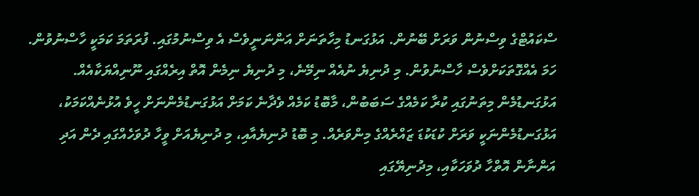ސްކައުޓްގެ ވިސްނުން ވަރަށް ބޭނުން. އަޅުގަނޑު މިހާތަނަށް އަންނަނީވެސް އެ ވިސްނުމުގައި. ފުރަތަމަ ކަމަކީ ހާސްނުވުން. ހަމަ އެއްގޮތަކަށްވެސް ހާސްނުވުން. މި ދުނިޔެ ނުއެއް ނިމޭނެ، މި ދުނިޔެ ނިމެން އޮތް އިރެއްގައި ނޫނިއްޔަކާއެއް. އަޅުގަނޑުމެން މިތަނުގައި ކުރާ ކަމެއްގެ ސަބަބުން، މާބޮޑު ކަމެއް ވެދާނެ ކަމަށް އަޅުގަނޑުމެންނަށް ހީވެ އުޅުނެއްކަމަކު، އަޅުގަނޑުމެންނަކީ ވަރަށް ކުޑަކުޑަ ޒައްރެއްގެ މިންވަރެއް. މި ބޮޑު ދުނިޔެއާއި، މި ދުނިޔެއަށް ވީހާ ދުވަހެއްގައި ދެން އަދި އަންނާން އޮތްހާ ދުވަހަކާއި، މިދުނިޔޭގައި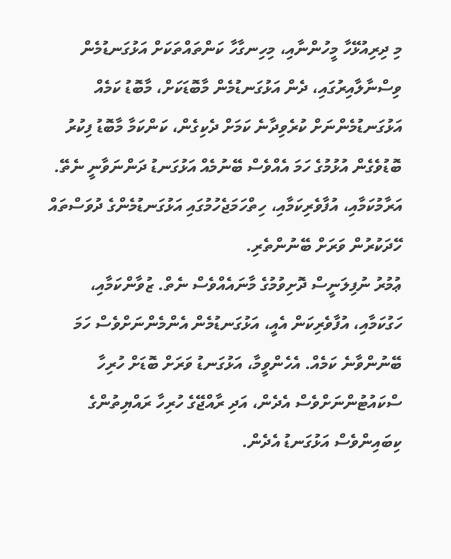މި ދިރިއުޅޭހާ މީހުންނާއި، މިހިނގާހާ ކަންތައްތަކަށް އަޅުގަނޑުމެން ވިސްނާލާއިރުގައި، ދެން އަޅުގަނޑުމެން މާބޮޑަކަށް، މާބޮޑު ކަމެއް އަޅުގަނޑުމެންނަށް ކުރެވިދާނެ ކަމަށް ދެކިގެން، ކަންކަމާ މާބޮޑު ފިކުރު ބޮޑުވެގެން އުޅުމުގެ ހަމަ އެއްވެސް ބޭނުމެއް އަޅުގަނޑު ދަންނަވާނީ ނެތޭ. އަރާމުކަމާއި، އުފާވެރިކަމާއި، ހިތްހަމަޖެހުމުގައި އަޅުގަނޑުމެންގެ ދުވަސްތައް ހޭދަކުރުން ވަރަށް ބޭނުންތެރި.
ޢުމުރު ނުފިލަނީސް ދޮށިވުމުގެ މާނައެއްވެސް ނެތް. ޒުވާންކަމާއި، ހަގުކަމާއި، އުފާވެރިކަން އެއީ، އަޅުގަނޑުމެން އެންމެންނަށްވެސް ހަމަ ބޭނުންވާނެ ކަމެއް. އެހެންވީމާ، އަޅުގަނޑު ވަރަށް ބޮޑަށް ހުރިހާ ސްކައުޓުންނަށްވެސް އެދެން، އަދި ރާއްޖޭގެ ހުރިހާ ރައްޔިތުންގެ ކިބައިންވެސް އަޅުގަނޑު އެދެން.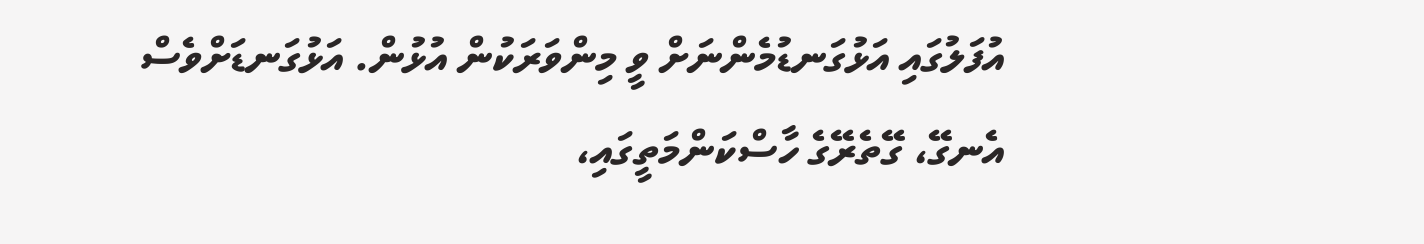އުފަލުގައި އަޅުގަނޑުމެންނަށް ވީ މިންވަރަކުން އުޅުން. އަޅުގަނޑަށްވެސް އެނގޭ، ގޭތެރޭގެ ހާސްކަންމަތީގައި،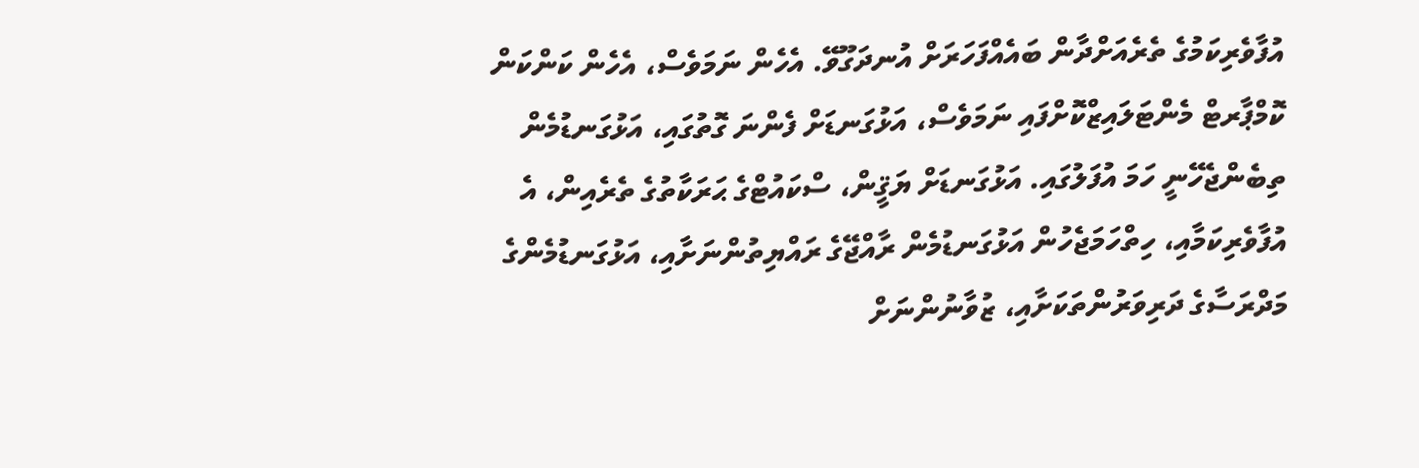އުފާވެރިކަމުގެ ތެރެއަށްދާން ބައެއްފަހަރަށް އުނދަގޫވޭ. އެހެން ނަމަވެސް، އެހެން ކަންކަން ކޮމްޕާރޓް މެންޓަލައިޒްކޮށްފައި ނަމަވެސް، އަޅުގަނޑަށް ފެންނަ ގޮތުގައި، އަޅުގަނޑުމެން ތިބެންޖެހޭނީ ހަމަ އުފަލުގައި. އަޅުގަނޑަށް ޔަޤީން، ސްކައުޓްގެ ޙަރަކާތުގެ ތެރެއިން، އެ އުފާވެރިކަމާއި، ހިތްހަމަޖެހުން އަޅުގަނޑުމެން ރާއްޖޭގެ ރައްޔިތުންނަށާއި، އަޅުގަނޑުމެންގެ މަދްރަސާގެ ދަރިވަރުންތަކަށާއި، ޒުވާނުންނަށް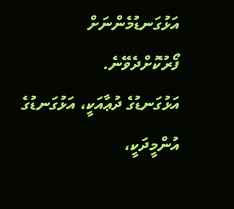އަޅުގަނޑުމެންނަށް ފޯރުކޮށްދެވޭނެ.
އަޅުގަނޑުގެ ދުޢާއަކީ، އަޅުގަނޑުގެ އުންމީދަކީ،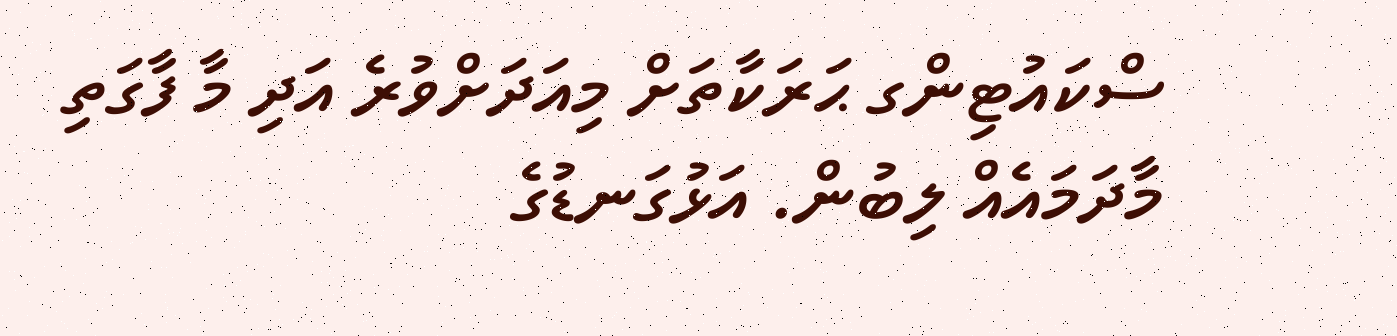ސްކައުޓިންގ ޙަރަކާތަށް މިއަދަށްވުރެ އަދި މާ ފާގަތި މާދަމައެއް ލިބުން. އަޅުގަނޑުގެ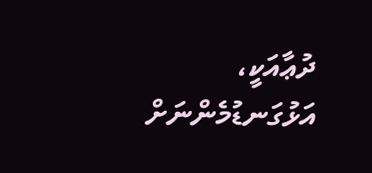ދުޢާއަކީ، އަޅުގަނޑުމެންނަށް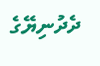ދެދުނިޔޭގެ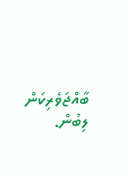ބާއްޖަވެރިކަން ލިބުން.